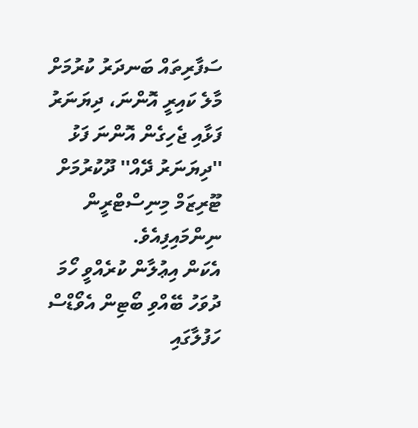ސަފާރިތައް ބަނދަރު ކުރުމަށް މާލެ ކައިރީ އޮންނަ، ދިޔަނަރު ފަޅާއި ޖެހިގެން އޮންނަ ފަޅު ''ދިޔަނަރު ދޭއް'' ދޫކުރުމަށް ޓޫރިޒަމް މިނިސްޓްރީން ނިންމައިފިއެވެ.
އެކަން އިޢުލާން ކުރެއްވީ ހޯމަ ދުވަހު ބޭއްވި ބޯޓިން އެވޯޑްސް ހަފުލާގައި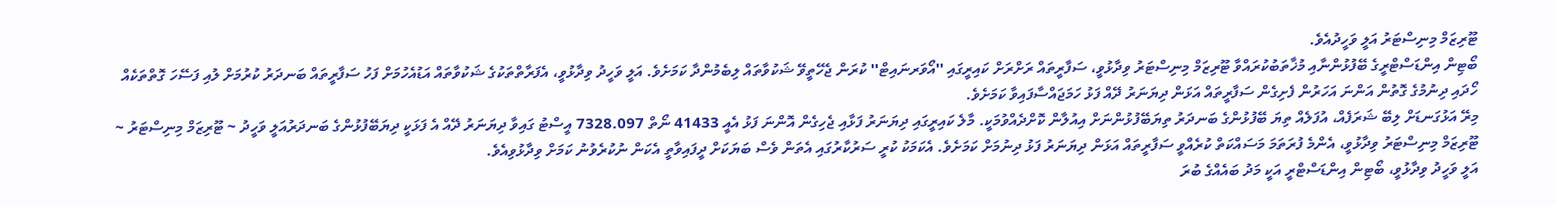ޓޫރިޒަމް މިނިސްޓަރު އަލީ ވަހީދުއެވެ.
ބޯޓިން އިންޑަސްޓްރީގެ ބޭފުޅުންނާއި މުޚާތަބުކުރައްވާ ޓޫރިޒަމް މިނިސްޓަރު ވިދާޅުވީ، ސަފާރީތައް ރަށްރަށް ކައިރީގައި ''އޯވަރނައިޓް'' ކުރަން ޖެހޭތީވޭ ޝަކުވާތައް ލިބެމުންދާ ކަމަށެވެ. އަލީ ވަހީދު ވިދާޅުވީ، އެފަރާތްތަކުގެ ޝަކުވާތައް އަޑުއެހުމަށް ފަހު ސަފާރީތައް ބަނދަރު ކުރުމަށް ލުއި ފަސޭހަ ގޮތްތަކެއް ހޯދައި ދިނުމުގެ ގޮތުން އަންނަ އަހަރުން ފެށިގެން ސަފާރީތައް އަޅަން ދިޔަނަރު ދޭއް ފަޅު ހަމަޖައްސާފައިވާ ކަމަށެވެ.
މިރޭ އަޅުގަނޑަށް ލިބޭ ޝަރަފެއް، އުފަލެއް ތިޔަ ބޭފުޅުންގެ ބަނދަރު ތިޔަބޭފުޅުންނަށް އިއުލާން ކޮށްދެއްވުމަކީ. މާލެ ކައިރީގައި ދިޔަނަރު ފަޅާއި ޖެހިގެން އޮންނަ ފަޅު އެއީ 41433 ނޯތް 7328.097 އީސްޓު ގައިވާ ދިޔަނަރު ދޭއް އެ ފަޅަކީ ދިޔަބޭފުޅުންގެ ބަނދަރުއަލީ ވަހީދު ~ ޓޫރިޒަމް މިނިސްޓަރު ~
ޓޫރިޒަމް މިނިސްޓަރު ވިދާޅުވީ، އެންމެ ފުރަތަމަ މަސައްކަތް ކުރެއްވީ ސަފާރީތައް އަޅަން ދިޔަނަރު ފަޅު ދިނުމަށް ކަމަށެވެ. އެކަމަކު ކުރީ ސަރުކާރުގައި އެތަން ވެސް ބަޔަކަށް ދީފައިވާތީ އެކަން ނުކުރެވުނު ކަމަށް ވިދާޅުވިއެވެ.
އަލީ ވަހީދު ވިދާޅުވީ، ބޯޓިން އިންޑަސްޓްރީ އަކީ މަދު ބައެއްގެ ބުރަ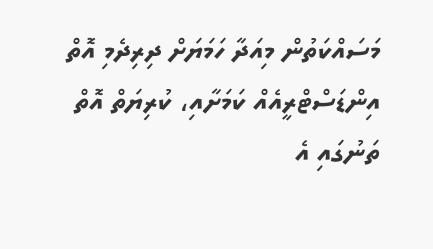މަސައްކަތުން މިއަދާ ހަމަޔަށް ދިރިދެމި އޮތް އިންޑަސްޓްރީއެއް ކަމަށާއި، ކުރިޔަތް އޮތް ތަނުގައި އެ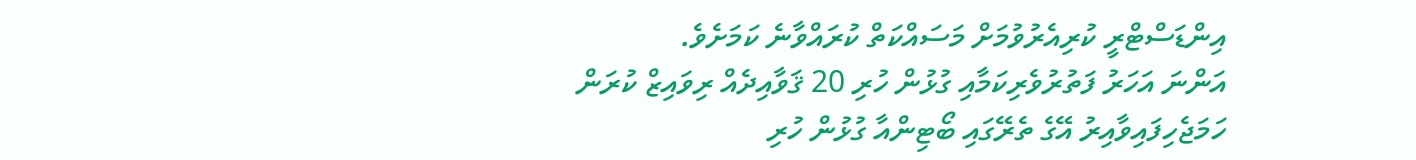އިންޑަސްޓްރީ ކުރިއެރުވުމަށް މަސައްކަތް ކުރައްވާނެ ކަމަށެވެ.
އަންނަ އަހަރު ފަތުރުވެރިކަމާއި ގުޅުން ހުރި 20 ޤަވާއިދެއް ރިވައިޒް ކުރަން ހަމަޖެހިފައިވާއިރު އޭގެ ތެރޭގައި ބޯޓިންއާ ގުޅުން ހުރި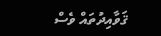ޤަވާއިދުތައް ވެސް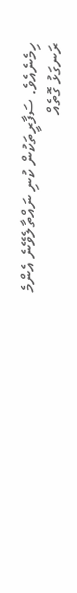ހިމެނެއެވެ. ސަފާރީތަކުން ކުނި ނައްތާލެވޭނެ އެންމެ ރަނގަޅު ގޮތެއް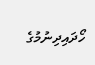ހޯދައިދިނުމުގެ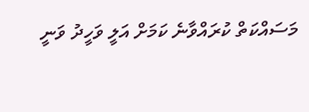މަސައްކަތް ކުރައްވާނެ ކަމަށް އަލީ ވަހީދު ވަނީ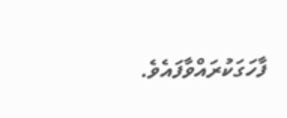ފާހަގަކުރައްވާފައެވެ.